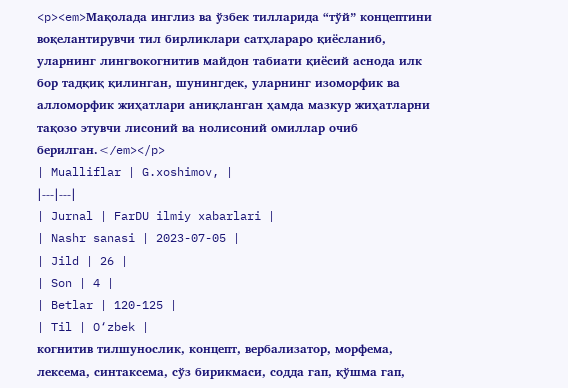<p><em>Мақолада инглиз ва ўзбек тилларида “тўй” концептини воқелантирувчи тил бирликлари сатҳлараро қиёсланиб, уларнинг лингвокогнитив майдон табиати қиёсий аснода илк бор тадқиқ қилинган, шунингдек, уларнинг изоморфик ва алломорфик жиҳатлари аниқланган ҳамда мазкур жиҳатларни тақозо этувчи лисоний ва нолисоний омиллар очиб берилган.</em></p>
| Mualliflar | G.xoshimov, |
|---|---|
| Jurnal | FarDU ilmiy xabarlari |
| Nashr sanasi | 2023-07-05 |
| Jild | 26 |
| Son | 4 |
| Betlar | 120-125 |
| Til | O‘zbek |
когнитив тилшунослик, концепт, вербализатор, морфема, лексема, синтаксема, сўз бирикмаси, содда гап, қўшма гап,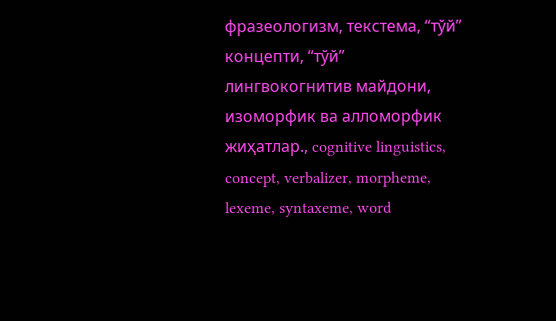фразеологизм, текстема, “тўй” концепти, “тўй” лингвокогнитив майдони, изоморфик ва алломорфик жиҳатлар., cognitive linguistics, concept, verbalizer, morpheme, lexeme, syntaxeme, word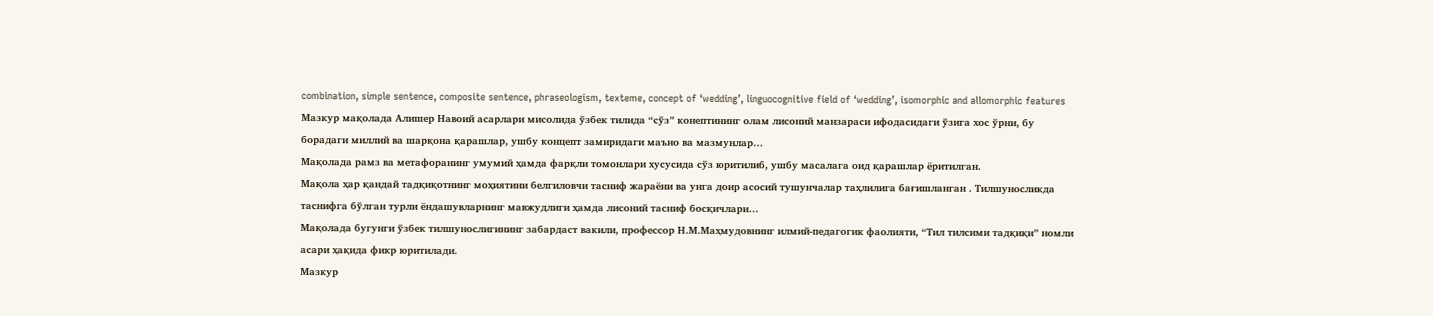combination, simple sentence, composite sentence, phraseologism, texteme, concept of ‘wedding’, linguocognitive field of ‘wedding’, isomorphic and allomorphic features
Мазкур мақолада Алишер Навоий асарлари мисолида ўзбек тилида “сўз” конептининг олам лисоний манзараси ифодасидаги ўзига хос ўрни, бу борадаги миллий ва шарқона қарашлар, ушбу концепт замиридаги маъно ва мазмунлар…
Мақолада рамз ва метафоранинг умумий ҳамда фарқли томонлари хусусида сўз юритилиб, ушбу масалага оид қарашлар ёритилган.
Мақола ҳар қандай тадқиқотнинг моҳиятини белгиловчи тасниф жараёни ва унга доир асосий тушунчалар таҳлилига бағишланган . Тилшуносликда таснифга бўлган турли ёндашувларнинг мавжудлиги ҳамда лисоний тасниф босқичлари…
Мақолада бугунги ўзбек тилшунослигининг забардаст вакили, профессор Н.М.Маҳмудовнинг илмий-педагогик фаолияти, “Тил тилсими тадқиқи” номли асари ҳақида фикр юритилади.
Мазкур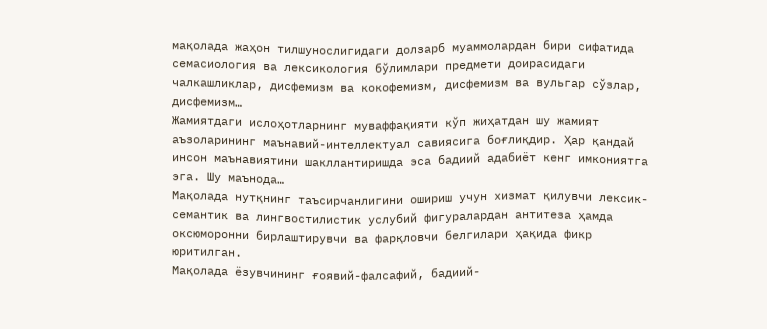мақолада жаҳон тилшунослигидаги долзарб муаммолардан бири сифатида семасиология ва лексикология бўлимлари предмети доирасидаги чалкашликлар, дисфемизм ва кокофемизм, дисфемизм ва вульгар сўзлар, дисфемизм…
Жамиятдаги ислоҳотларнинг муваффақияти кўп жиҳатдан шу жамият аъзоларининг маънавий-интеллектуал савиясига боғлиқдир. Ҳар қандай инсон маънавиятини шакллантиришда эса бадиий адабиёт кенг имкониятга эга. Шу маънода…
Мақолада нутқнинг таъсирчанлигини ошириш учун хизмат қилувчи лексик-семантик ва лингвостилистик услубий фигуралардан антитеза ҳамда оксюморонни бирлаштирувчи ва фарқловчи белгилари ҳақида фикр юритилган.
Мақолада ёзувчининг ғоявий-фалсафий, бадиий-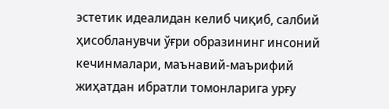эстетик идеалидан келиб чиқиб, салбий ҳисобланувчи ўғри образининг инсоний кечинмалари, маънавий-маърифий жиҳатдан ибратли томонларига урғу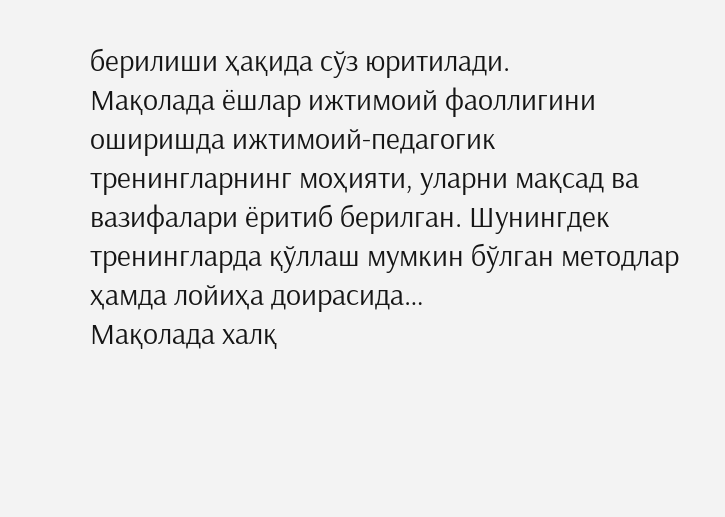берилиши ҳақида сўз юритилади.
Мақолада ёшлар ижтимоий фаоллигини оширишда ижтимоий-педагогик тренингларнинг моҳияти, уларни мақсад ва вазифалари ёритиб берилган. Шунингдек тренингларда қўллаш мумкин бўлган методлар ҳамда лойиҳа доирасида…
Мақолада халқ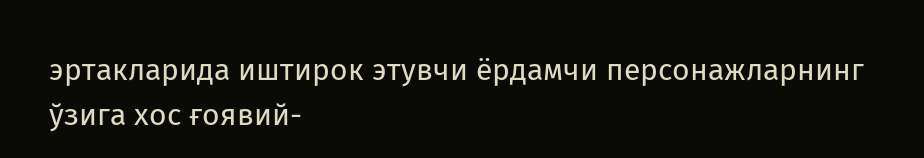эртакларида иштирок этувчи ёрдамчи персонажларнинг ўзига хос ғоявий-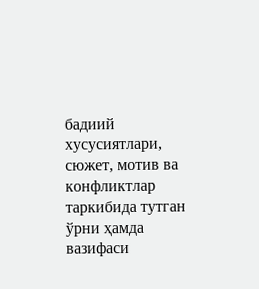бадиий хусусиятлари, сюжет, мотив ва конфликтлар таркибида тутган ўрни ҳамда вазифаси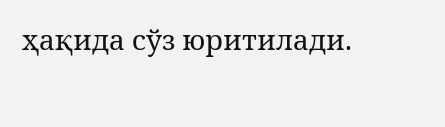ҳақида сўз юритилади.